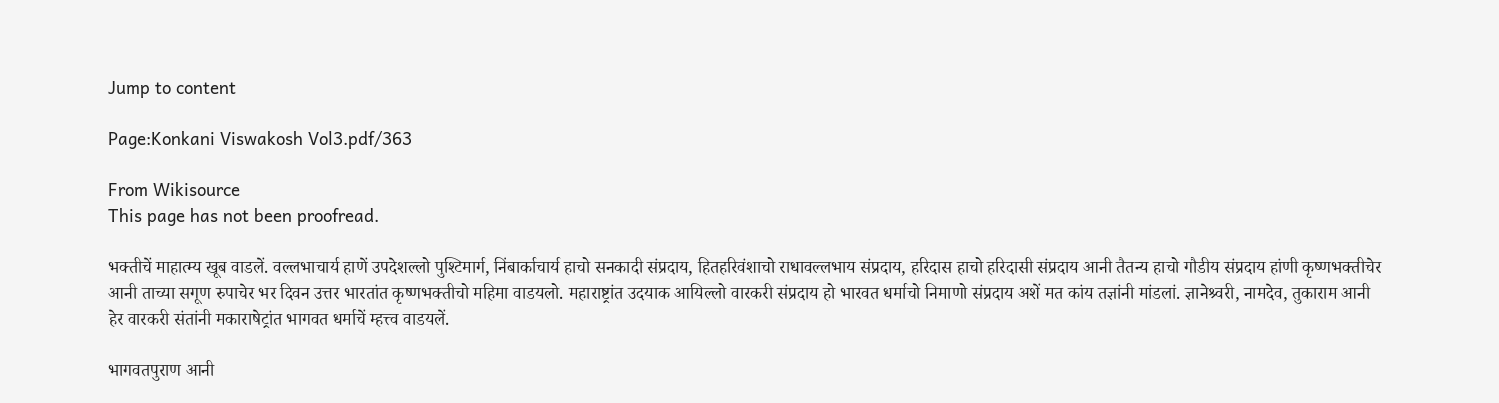Jump to content

Page:Konkani Viswakosh Vol3.pdf/363

From Wikisource
This page has not been proofread.

भक्तीचें माहात्म्य खूब वाडलें. वल्लभाचार्य हाणें उपदेशल्लो पुश्टिमार्ग, निंबार्काचार्य हाचो सनकादी संप्रदाय, हितहरिवंशाचो राधावल्लभाय संप्रदाय, हरिदास हाचो हरिदासी संप्रदाय आनी तैतन्य हाचो गौडीय संप्रदाय हांणी कृष्णभक्तीचेर आनी ताच्या सगूण रुपाचेर भर दिवन उत्तर भारतांत कृष्णभक्तीचो महिमा वाडयलो. महाराष्ट्रांत उदयाक आयिल्लो वारकरी संप्रदाय हो भारवत धर्माचो निमाणो संप्रदाय अशें मत कांय तज्ञांनी मांडलां. ज्ञानेश्र्वरी, नामदेव, तुकाराम आनी हेर वारकरी संतांनी मकाराषेट्रांत भागवत धर्माचें म्हत्त्व वाडयलें.

भागवतपुराण आनी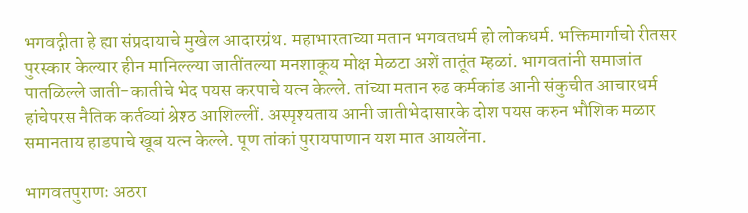भगवद्गीता हे ह्या संप्रदायाचे मुखेल आदारग्रंथ. महाभारताच्या मतान भगवतधर्म हो लोकधर्म. भक्तिमार्गाचो रीतसर पुरस्कार केल्यार हीन मानिल्ल्या जातींतल्या मनशाकूय मोक्ष मेळटा अशें तातूंत म्हळां. भागवतांनी समाजांत पातळिल्ले जाती-कातीचे भेद पयस करपाचे यत्न केल्ले. तांच्या मतान रुढ कर्मकांड आनी संकुचीत आचारधर्म हांचेपरस नैतिक कर्तव्यां श्रेश्ठ आशिल्लीं. अस्पृश्यताय आनी जातीभेदासारके दोश पयस करुन भौशिक मळार समानताय हाडपाचे खूब यत्न केल्ले. पूण तांकां पुरायपाणान यश मात आयलेंना.

भागवतपुराणः अठरा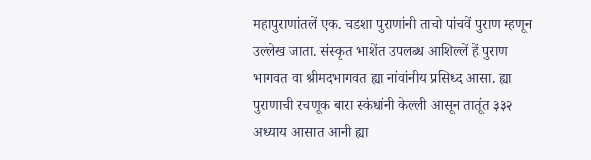महापुराणांतलें एक. चडशा पुराणांनी ताचो पांचवें पुराण म्हणून उल्लेख जाता. संस्कृत भाशेंत उपलब्ध आशिल्लें हें पुराण भागवत वा श्रीमदभागवत ह्या नांवांनीय प्रसिध्द आसा. ह्या पुराणाची रचणूक बारा स्कंधांनी केल्ली आसून तातूंत ३३२ अध्याय आसात आनी ह्या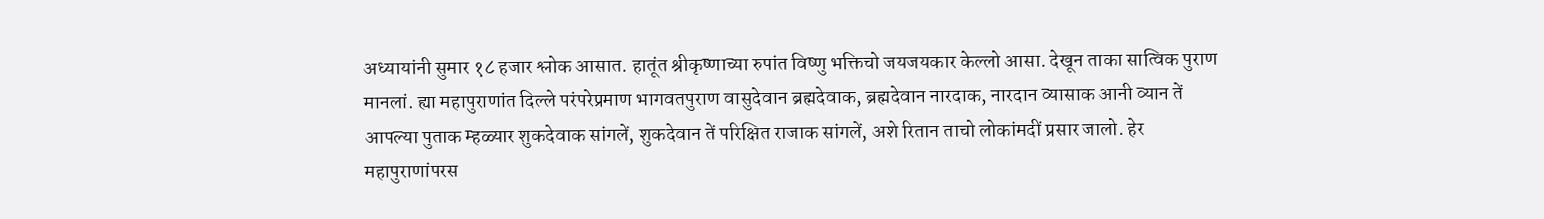अध्यायांनी सुमार १८ हजार श्लोक आसात. हातूंत श्रीकृष्णाच्या रुपांत विष्णु भक्तिचो जयजयकार केल्लो आसा. देखून ताका सात्विक पुराण मानलां. ह्या महापुराणांत दिल्ले परंपरेप्रमाण भागवतपुराण वासुदेवान ब्रह्मदेवाक, ब्रह्मदेवान नारदाक, नारदान व्यासाक आनी व्यान तें आपल्या पुताक म्हळ्यार शुकदेवाक सांगलें, शुकदेवान तें परिक्षित राजाक सांगलें, अशे रितान ताचो लोकांमदीं प्रसार जालो. हेर महापुराणांपरस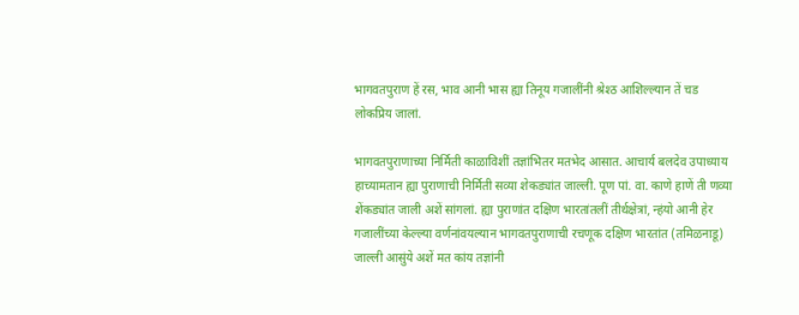भागवतपुराण हें रस, भाव आनी भास ह्या तिनूय गजालींनी श्रेश्ठ आशिल्ल्यान तें चड लोकप्रिय जालां.

भागवतपुराणाच्या निर्मिती काळाविशीं तज्ञांभितर मतभेद आसात. आचार्य बलदेव उपाध्याय हाच्यामतान ह्या पुराणाची निर्मिती सव्या शेकड्यांत जाल्ली. पूण पां. वा. काणे हाणें ती णव्या शेंकड्यांत जाली अशें सांगलां. ह्या पुराणांत दक्षिण भारतांतलीं तीर्थक्षेत्रां, न्हंयो आनी हेर गजालींच्या केल्ल्या वर्णनांवयल्यान भागवतपुराणाची रचणूक दक्षिण भारतांत (तमिळनाडू) जाल्ली आसुंये अशें मत कांय तज्ञांनी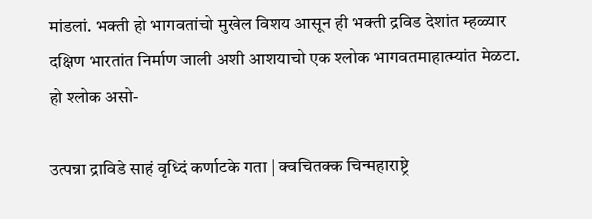मांडलां. भक्ती हो भागवतांचो मुखेल विशय आसून ही भक्ती द्रविड देशांत म्हळ्यार दक्षिण भारतांत निर्माण जाली अशी आशयाचो एक श्लोक भागवतमाहात्म्यांत मेळटा. हो श्लोक असो-

उत्पन्ना द्राविडे साहं वृध्दिं कर्णाटके गता | क्वचितक्क चिन्महाराष्ट्रे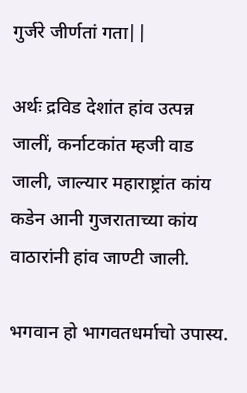गुर्जरे जीर्णतां गता||

अर्थः द्रविड देशांत हांव उत्पन्न जालीं, कर्नाटकांत म्हजी वाड जाली, जाल्यार महाराष्ट्रांत कांय कडेन आनी गुजराताच्या कांय वाठारांनी हांव जाण्टी जाली.

भगवान हो भागवतधर्माचो उपास्य.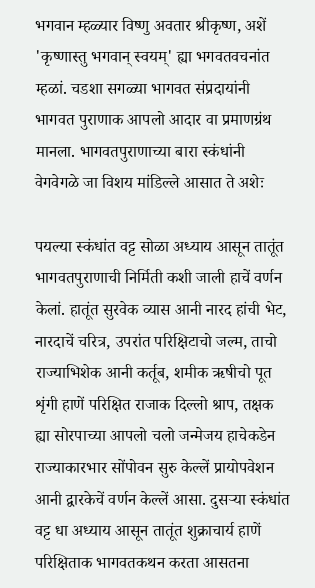भगवान म्हळ्यार विष्णु अवतार श्रीकृष्ण, अशें 'कृष्णास्तु भगवान् स्वयम्' ह्या भगवतवचनांत म्हळां. चडशा सगळ्या भागवत संप्रदायांनी भागवत पुराणाक आपलो आदार वा प्रमाणग्रंथ मानला. भागवतपुराणाच्या बारा स्कंधांनी वेगवेगळे जा विशय मांडिल्ले आसात ते अशेः

पयल्या स्कंधांत वट्ट सोळा अध्याय आसून तातूंत भागवतपुराणाची निर्मिती कशी जाली हाचें वर्णन केलां. हातूंत सुरवेक व्यास आनी नारद हांची भेट, नारदाचें चरित्र, उपरांत परिक्षिटाचो जल्म, ताचो राज्याभिशेक आनी कर्तूब, शमीक ऋषीचो पूत शृंगी हाणें परिक्षित राजाक दिल्लो श्राप, तक्षक ह्या सोरपाच्या आपलो चलो जन्मेजय हाचेकडेन राज्याकारभार सोंपोवन सुरु केल्लें प्रायोपवेशन आनी द्वारकेचें वर्णन केल्लें आसा. दुसऱ्या स्कंधांत वट्ट धा अध्याय आसून तातूंत शुक्राचार्य हाणें परिक्षिताक भागवतकथन करता आसतना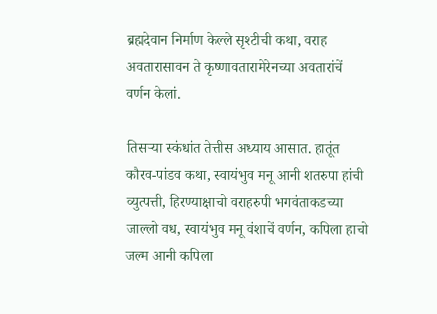ब्रह्मदेवान निर्माण केल्ले सृश्टीची कथा, वराह अवतारासावन ते कृष्णावतारामेरेनच्या अवतारांचें वर्णन केलां.

तिसऱ्या स्कंधांत तेत्तीस अध्याय आसात. हातूंत कौरव-पांडव कथा, स्वायंभुव मनू आनी शतरुपा हांची व्युत्पत्ती, हिरण्याक्षाचो वराहरुपी भगवंताकडच्या जाल्लो वध, स्वायंभुव मनू वंशाचें वर्णन, कपिला हाचो जल्म आनी कपिला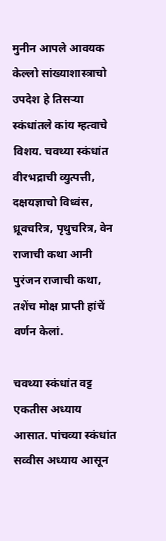मुनीन आपले आवयक केल्लो सांख्याशास्त्राचो उपदेश हे तिसऱ्या स्कंधांतले कांय म्हत्वाचे विशय. चवथ्या स्कंधांत वीरभद्राची व्युत्पत्ती, दक्षयज्ञाचो विध्वंस, ध्रूवचरित्र, पृथुचरित्र, वेन राजाची कथा आनी पुरंजन राजाची कथा, तशेंच मोक्ष प्राप्ती हांचें वर्णन केलां.

चवथ्या स्कंधांत वट्ट एकतीस अध्याय आसात. पांचव्या स्कंधांत सव्वीस अध्याय आसून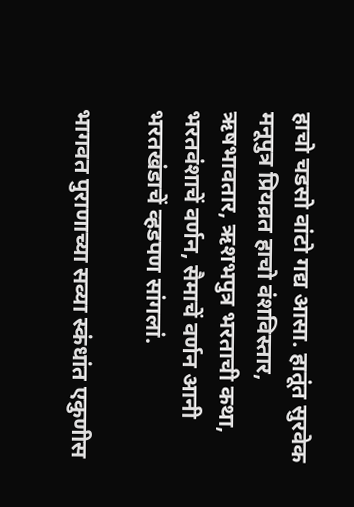हाचो चडसो वांटो गद्य आसा. हातूंत सुरवेक मनूपुत्र प्रियव्रत हाचो वंशविस्तार, ऋषभावतार, ऋशभपुत्र भरताची कथा, भरतवंशाचें वर्णन, सैमाचें वर्णन आनी भरतखंडाचें व्हडपण सांगलां.

भागवत पुराणाच्या सव्या स्कंधांत एकुणीस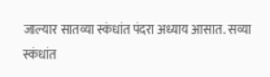जाल्यार सातव्या स्कंधांत पंदरा अध्याय आसात. सव्या स्कंधांत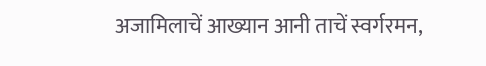अजामिलाचें आख्यान आनी ताचें स्वर्गरमन,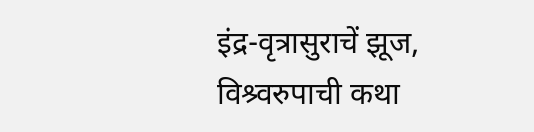इंद्र-वृत्रासुराचें झूज, विश्र्वरुपाची कथा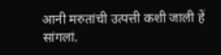आनी मरुतांची उत्पत्ती कशी जाली हें सांगलां.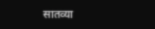सातव्या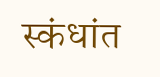स्कंधांत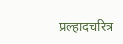प्रल्हादचरित्र